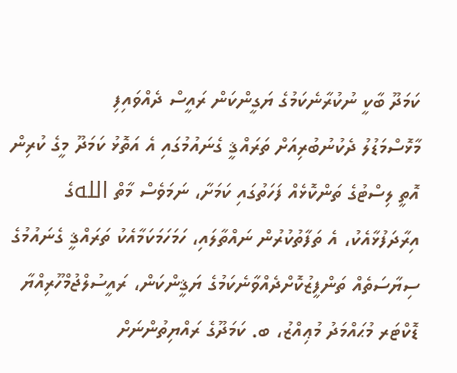ކަމަދޫ ބާކީ ނުކުރާނެކަމުގެ ޔަގީންކަން ރައީސް ދެއްވައިފި
މާޅޮސްމަޑުލު ދެކުނުބުރިއަށް ތަރައްޤީ ގެނައުމުގައި އެ އަތޮޅު ކަމަދޫ މީގެ ކުރިން އޮތީ ލިސްޓުގެ ތަންކޮޅެއް ފަހަތުގައި ކަމަށާ، ނަމަވެސް މާތް اللهގެ އިރާދަފުޅާއެކު، އެ ތަފާތުކުރުން ނައްތާލައި، ހަމަހަމަކަމާއެކު ތަރައްޤީ ގެނައުމުގެ ސިޔާސަތެއް ތަންފީޒުކޮށްދެއްވާނެކަމުގެ ޔަޤީންކަން، ރައީސުލްޖުމްހޫރިއްޔާ ޑޮކްޓަރ މުޙައްމަދު މުޢިއްޒު، ބ. ކަމަދޫގެ ރައްޔިތުންނަށް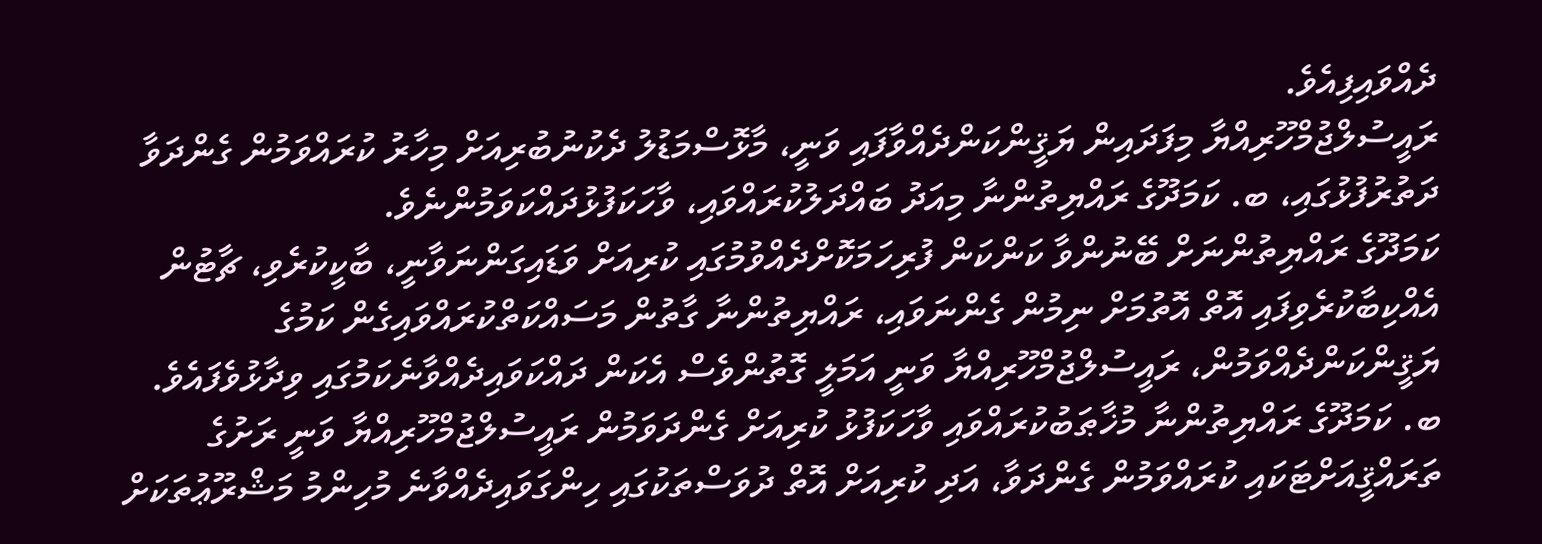ދެއްވައިފިއެވެ.
ރައީސުލްޖުމްހޫރިއްޔާ މިފަދައިން ޔަޤީންކަންދެއްވާފައި ވަނީ، މާޅޮސްމަޑުލު ދެކުނުބުރިއަށް މިހާރު ކުރައްވަމުން ގެންދަވާ ދަތުރުފުޅުގައި، ބ. ކަމަދޫގެ ރައްޔިތުންނާ މިއަދު ބައްދަލުކުރައްވައި، ވާހަކަފުޅުދައްކަވަމުންނެވެ.
ކަމަދޫގެ ރައްޔިތުންނަށް ބޭނުންވާ ކަންކަން ފުރިހަމަކޮށްދެއްވުމުގައި ކުރިއަށް ވަޑައިގަންނަވާނީ، ބާކީކުރެވި، ޗާޓުން އެއްކިބާކުރެވިފައި އޮތް އޮތުމަށް ނިމުން ގެންނަވައި، ރައްޔިތުންނާ ގާތުން މަސައްކަތްކުރައްވައިގެން ކަމުގެ ޔަޤީންކަންދެއްވަމުން، ރައީސުލްޖުމްހޫރިއްޔާ ވަނީ އަމަލީ ގޮތުންވެސް އެކަން ދައްކަވައިދެއްވާނެކަމުގައި ވިދާޅުވެފައެވެ.
ބ. ކަމަދޫގެ ރައްޔިތުންނާ މުޚާޠަބުކުރައްވައި ވާހަކަފުޅު ކުރިއަށް ގެންދަވަމުން ރައީސުލްޖުމްހޫރިއްޔާ ވަނީ ރަށުގެ ތަރައްޤީއަށްޓަކައި ކުރައްވަމުން ގެންދަވާ، އަދި ކުރިއަށް އޮތް ދުވަސްތަކުގައި ހިންގަވައިދެއްވާނެ މުހިންމު މަޝްރޫޢުތަކަށް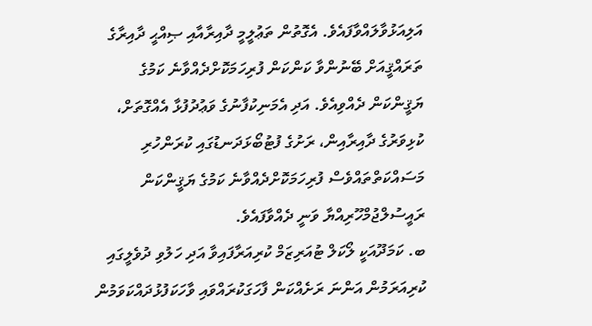އަލިއަޅުވާލައްވާފައެވެ. އެގޮތުން ތަޢުލީމީ ދާއިރާއާއި ޞިއްޙީ ދާއިރާގެ ތަރައްޤީއަށް ބޭނުންވާ ކަންކަން ފުރިހަމަކޮށްދެއްވާނެ ކަމުގެ ޔަޤީންކަން ދެއްވިއެވެ. އަދި އެމަނިކުފާނުގެ ވަޢުދުފުޅާ އެއްގޮތަށް، ކުޅިވަރުގެ ދާއިރާއިން، ރަށުގެ ފުޓުބޯޅަދަނޑުގައި ކުރަންހުރި މަސައްކަތްތައްވެސް ފުރިހަމަކޮށްދެއްވާނެ ކަމުގެ ޔަޤީންކަން ރައީސުލްޖުމްހޫރިއްޔާ ވަނީ ދެއްވާފައެވެ.
ބ. ކަމަދޫއަކީ ލޯކަލް ޓުއަރިޒަމް ކުރިއަރާފައިވާ އަދި ހަލުވި ދުވެލީގައި ކުރިއަރަމުން އަންނަ ރަށެއްކަން ފާހަގަކުރައްވައި ވާހަކަފުޅުދައްކަވަމުން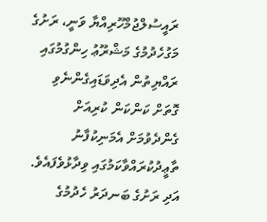ރައީސުލްޖުމްހޫރިއްޔާ ވަނީ، ރަށުގެ މަގުހެދުމުގެ މަޝްރޫޢު ހިންގުމުގައި ރައްޔިތުން އެދިވަޑައިގެންނެވި ގޮތަށް ކަންކަން ކުރިއަށް ގެންދެވުމަށް އެމަނިކުފާނު ތާޢީދުކުރައްވާކަމުގައި ވިދާޅުވެފައެވެ. އަދި ރަށުގެ ބަނދަރު ހެދުމުގެ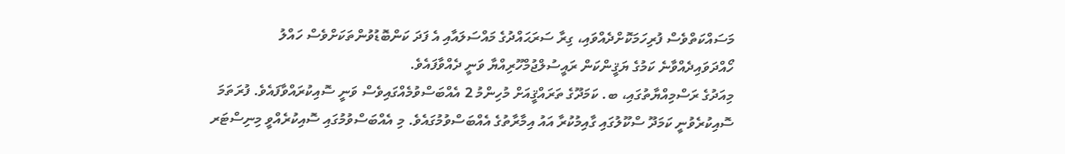މަސައްކަތްވެސް ފުރިހަމަކޮށްދެއްވައި، ގިރާ ސަރަޙައްދުގެ މައްސަލައާއި އެ ފަދަ ކަންބޮޑުވުންތަކަށްވެސް ހައްލު ހޯއްދަވައިދެއްވާނެ ކަމުގެ ޔަޤީންކަން ރައީސުލްޖުމްހޫރިއްޔާ ވަނީ ދެއްވާފައެވެ.
މިއަދުގެ ރަސްމިއްޔާތުގައި، ބ. ކަމަދޫގެ ތަރައްޤީއަށް މުހިންމު 2 އެއްބަސްވުމެއްގައިވެސް ވަނީ ސޮއިކުރައްވާފައެވެ. ފުރަތަމަ ސޮއިކުރެވުނީ ކަމަދޫ ސްކޫލުގައި ގާއިމުކުރާ އައު އިމާރާތުގެ އެއްބަސްވުމުގައެވެ. މި އެއްބަސްވުމުގައި ސޮއިކުރެއްވީ މިނިސްޓަރ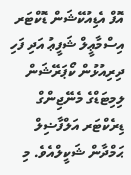އޮފް އެޑިއުކޭޝަން ޑޮކްޓަރ އިސްމާޢީލް ޝަފީޢު އަދި ފަހި ދިރިއުޅުން ކޯޕަރޭޝަން ލިމިޓަޑްގެ މެނޭޖިންގް ޑިރެކްޓަރ އަލްފާޟިލް ޙަމްދާން ޝަކީލްއެވެ. މި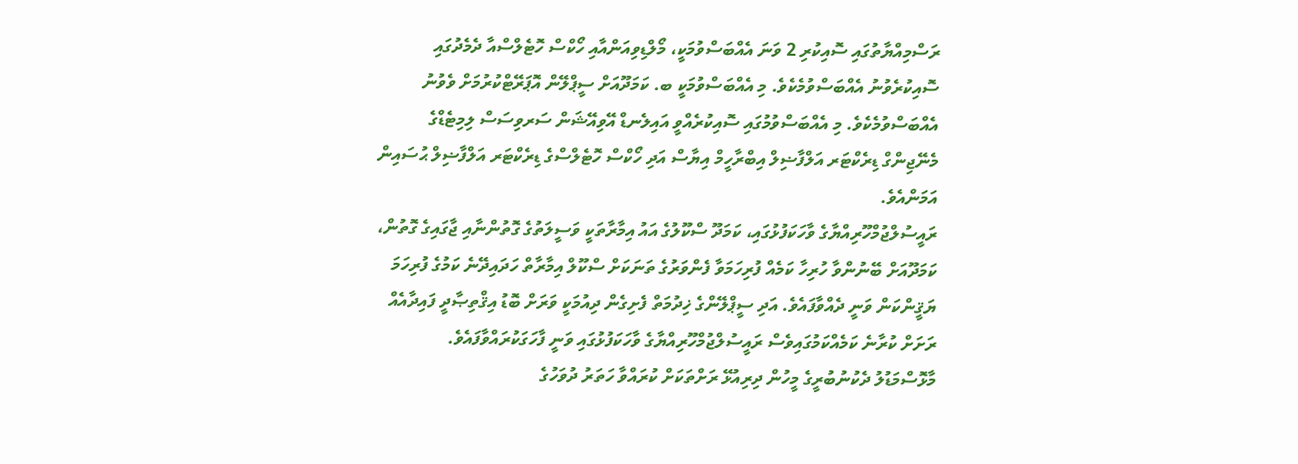ރަސްމިއްޔާތުގައި ސޮއިކުރި 2 ވަނަ އެއްބަސްވުމަކީ، މޯލްޑިވިއަންއާއި ހޯކްސް ހޮޓެލްސްއާ ދެމެދުގައި ސޮއިކުރެވުނު އެއްބަސްވުމެކެވެ. މި އެއްބަސްވުމަކީ ބ. ކަމަދޫއަށް ސީޕްލޭން އޮޕަރޭޓްކުރުމަށް ވެވުނު އެއްބަސްވުމެކެވެ. މި އެއްބަސްވުމުގައި ސޮއިކުރެއްވީ އައިލެނޑް އޭވިއޭޝަން ސަރވިސަސް ލިމިޓެޑްގެ މެނޭޖިންގް ޑިރެކްޓަރ އަލްފާޟިލް އިބްރާހީމް އިޔާސް އަދި ހޯކްސް ހޮޓެލްސްގެ ޑިރެކްޓަރ އަލްފާޟިލް ޙުސައިން އަމަންއެވެ.
ރައީސުލްޖުމްހޫރިއްޔާގެ ވާހަކަފުޅުގައި، ކަމަދޫ ސްކޫލުގެ އައު އިމާރާތަކީ ވަސީލަތުގެ ގޮތުންނާއި ޖާގައިގެ ގޮތުން، ކަމަދޫއަށް ބޭނުންވާ ހުރިހާ ކަމެއް ފުރިހަމަވާ ފެންވަރުގެ ތަނަކަށް ސްކޫލް އިމާރާތް ހަދައިދޭނެ ކަމުގެ ފުރިހަމަ ޔަޤީންކަން ވަނީ ދެއްވާފައެވެ. އަދި ސީޕްލޭންގެ ޚިދުމަތް ފެށިގެން ދިއުމަކީ ވަރަށް ބޮޑު އިޤްތިޞާދީ ފައިދާއެއް ރަށަށް ކުރާނެ ކަމެއްކަމުގައިވެސް ރައީސުލްޖުމްހޫރިއްޔާގެ ވާހަކަފުޅުގައި ވަނީ ފާހަގަކުރައްވާފައެވެ.
މާޅޮސްމަޑުލު ދެކުނުބުރީގެ މީހުން ދިރިއުޅޭ ރަށްތަކަށް ކުރައްވާ ހަތަރު ދުވަހުގެ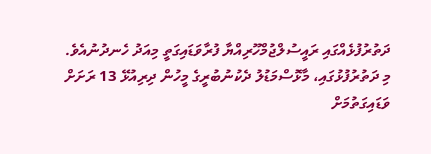ދަތުރުފުޅެއްގައި ރައީސުލްޖުމްހޫރިއްޔާ ފުރާވަޑައިގަތީ މިއަދު ހެނދުނުއެވެ. މި ދަތުރުފުޅުގައި، މާޅޮސްމަޑުލު ދެކުނުބުރީގެ މީހުން ދިރިއުޅޭ 13 ރަށަށް ވަޑައިގަތުމަށް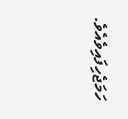ހަމަޖެހިފައިވެއެވެ.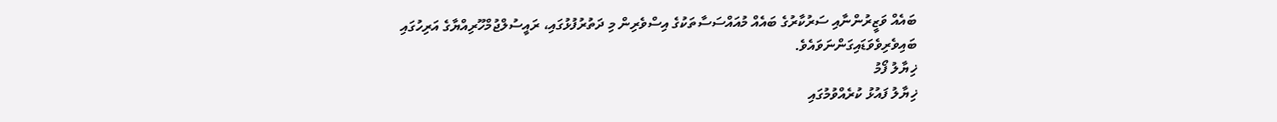ބައެއް ވަޒީރުންނާއި ސަރުކާރުގެ ބައެއް މުއައްސަސާތަކުގެ އިސްވެރިން މި ދަތުރުފުޅުގައި، ރައީސުލްޖުމްހޫރިއްޔާގެ އަރިހުގައި ބައިވެރިވެވަޑައިގަންނަވައެވެ.
ޚިޔާލު ފޯމު
ޚިޔާލު ފައުޅު ކުރެއްވުމުގައި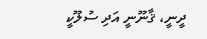ދީނީ، ޤާނޫނީ އަދި ސުލޫކީ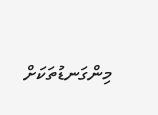މިންގަނޑުތަކަށް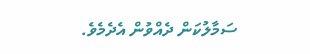ސަމާލުކަން ދެއްވުން އެދެމެވެ.